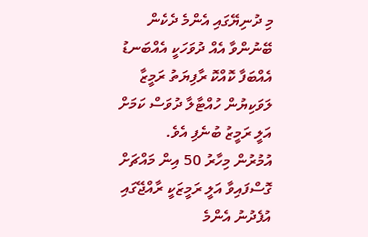މި ދުނިޔޭގައި އެންމެ ދެކެން ބޭނުންވާ އެއް ދުވަހަކީ އެއްބަނޑު އެއްބަފާ ކޮއްކޮ ރާފިޔަތު ރަމީޒާ ލަވަކިޔުން ހުއްޓާލާ ދުވަސް ކަމަށް އަލީ ރަމީޒު ބުނެފި އެވެ.
އުމުރުން މިހާރު 50 އިން މައްޗަށް ގޮސްފައިވާ އަލީ ރަމީޒަކީ ރާއްޖޭގައި އުފެދުނު އެންމެ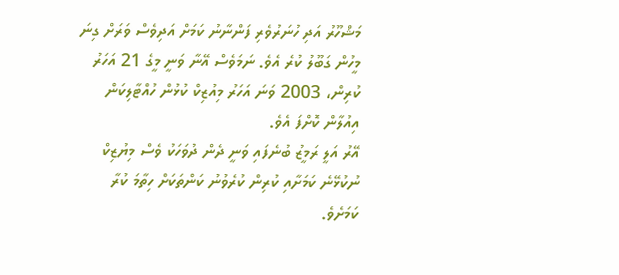މަޝްހޫރު އަދި ހުނަރުވެރި ފަންނާނު ކަމަށް އަދިވެސް ވަރަށް ގިނަ މީހުން ގަބޫލު ކުރެ އެވެ. ނަމަވެސް އޭނާ ވަނީ މީގެ 21 އަހަރު ކުރިން، 2003 ވަނަ އަހަރު މިއުޒިކް ކުޅުން ހުއްޓާލިކަން އިއުލާން ކޮށްފަ އެވެ.
އޭރު އަލީ ރަމީޒު ބުނެފައި ވަނީ ދެން ދުވަހަކު ވެސް މިޔުޒިކް ނުކުޅޭނެ ކަމަށާއި ކުރިން ކުރެވުނު ކަންތަކަށް ހިތާމަ ކުރާ ކަމަށެވެ.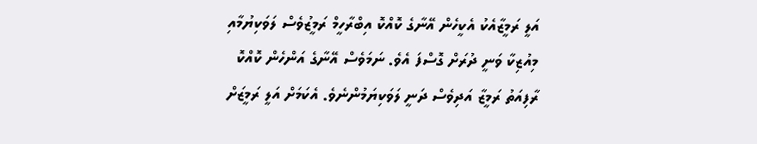އަލީ ރަމީޒާއެކު އެކީހެން އޭނާގެ ކޮއްކޮ އިބްރާހީމް ރަމީޒުވެސް ލަވަކިޔުމާއި މިއުޒިކާ ވަނީ ދުރަށް ގޮސްފަ އެވެ. ނަމަވެސް އޭނާގެ އަންހެން ކޮއްކޮ ރާފިއަތު ރަމީޒާ އަދިވެސް ދަނީ ލަވަކިޔަމުންނެވެ. އެކަމަށް އަލީ ރަމީޒަށް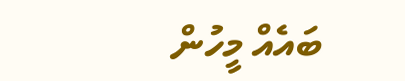ބައެއް މީހުން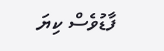ފާޑުވެސް ކިޔަ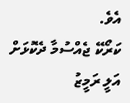އެވެ.
ކަރޯކޭ ޖެއްސުމާ ދެކޮޅަށް އަލީ ރަމީޒު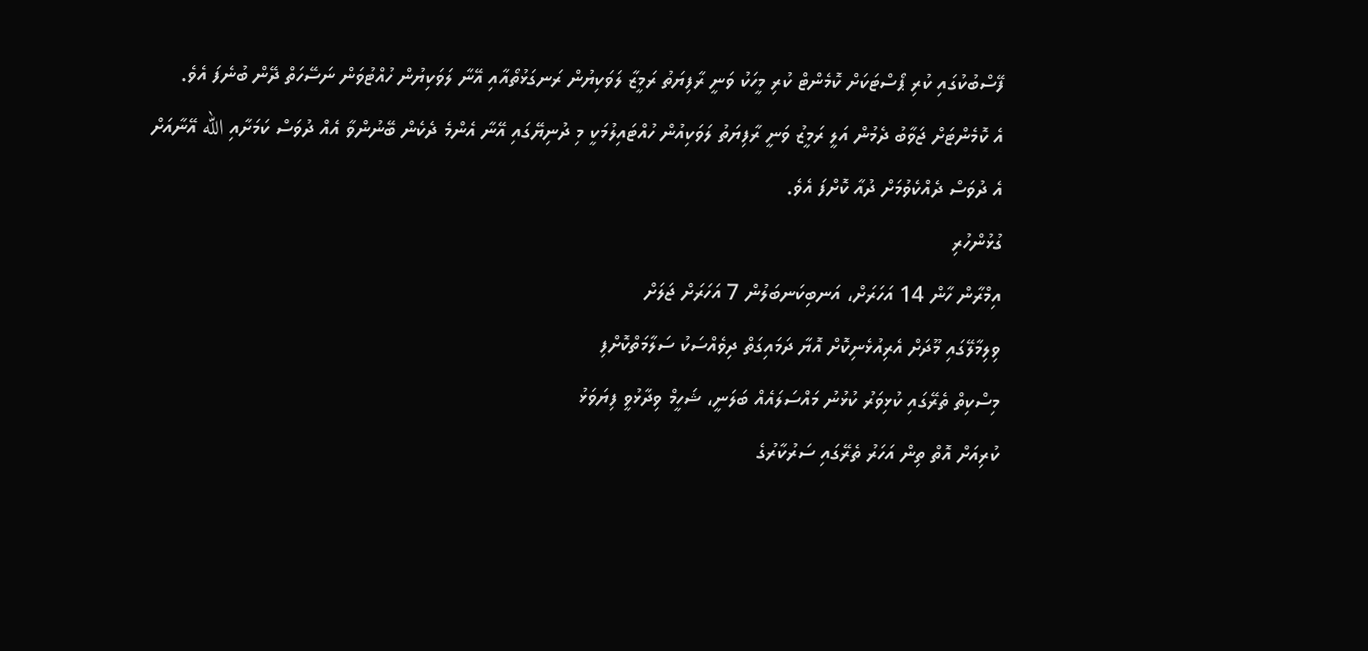ފޭސްބުކުގައި ކުރި ޕޯސްޓަކަށް ކޮމެންޓް ކުރި މީހަކު ވަނީ ރާފިޔަތު ރަމީޒާ ލަވަކިޔުން ރަނގަޅުތޯއާއި އޭނާ ލަވަކިޔުން ހުއްޓުވަން ނަސޭހަތް ދޭން ބުނެފަ އެވެ.
އެ ކޮމެންޓަށް ޖަވާބު ދެމުން އަލީ ރަމީޒު ވަނީ ރާފިޔަތު ލަވަކިއުން ހުއްޓައިލުމަކީ މި ދުނިޔޭގައި އޭނާ އެންމެ ދެކެން ބޭނުންވާ އެއް ދުވަސް ކަމަށާއި الله އޭނާއަށް އެ ދުވަސް ދެއްކެވުމަށް ދުއާ ކޮށްފަ އެވެ.
ގުޅުންހުރި
އިމްރާން ހާން 14 އަހަރަށް، އަނބިކަނބަލުން 7 އަހަރަށް ޖަލަށް
ވިލިމާލޭގައި މޫދަށް އެރިއުޅެނިކޮށް އޮޔާ ދަމައިގަތް ދިވެއްސަކު ސަލާމަތްކޮށްފި
މިސްކިތް ތެރޭގައި ކުޅިވަރު ކުޅުނު މައްސަލައެއް ބަލަނީ، ޝަހީމް ވިދާޅުވީ ފިޔަވަޅު
ކުރިއަށް އޮތް ތިން އަހަރު ތެރޭގައި ސަރުކާރުގެ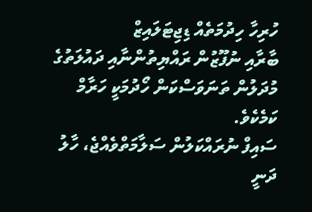ހުރިހާ ހިދުމަތެއް ޑިޖިޓަލައިޒް
ބާރާއި ނުފޫޒުން ރައްޔިތުންނާއި ދައުލަތުގެ މުދަލުން ތަނަވަސްކަން ހޯދުމަކީ ހަރާމް ކަމެކެވެ.
ސައިފް ނުރައްކަލުން ސަލާމަތްވެއްޖެ، ހާލު ދަނީ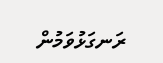ރަނގަޅުވަމުން